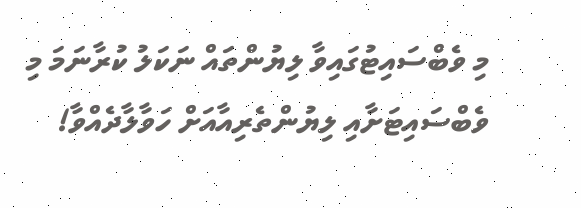މި ވެބްސައިޓުގައިވާ ލިޔުންތައް ނަކަލު ކުރާނަމަ މި ވެބްސައިޓަށާއި ލިޔުންތެރިއާއަށް ހަވާލާދެއްވާ!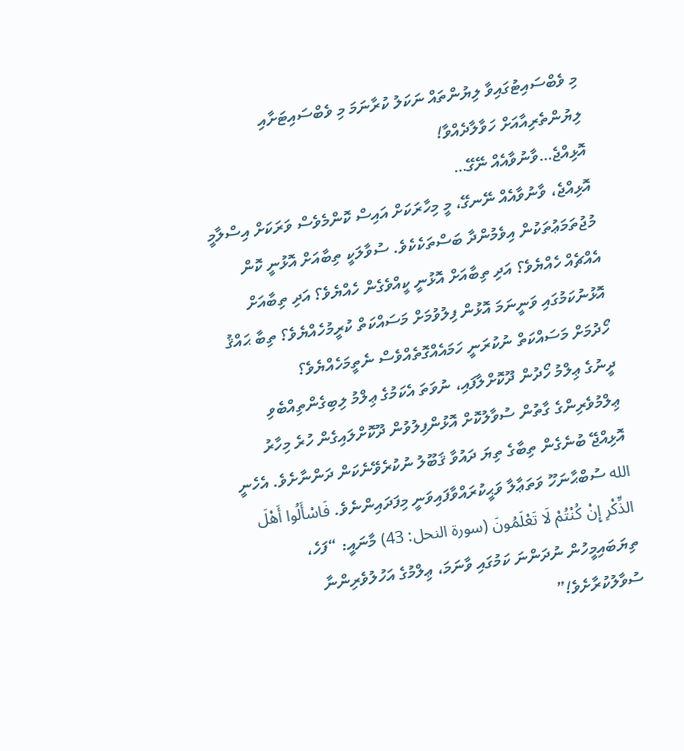މި ވެބްސައިޓުގައިވާ ލިޔުންތައް ނަކަލު ކުރާނަމަ މި ވެބްސައިޓަށާއި ލިޔުންތެރިއާއަށް ހަވާލާދެއްވާ!
އޮޅިއްޖެ…ވާނުވާއެއް ނޭގޭ…
އޮޅިއްޖެ، ވާނުވާއެއް ނޭނގޭ، މީ މިހާރަކަށް އައިސް ކޮންމެވެސް ވަރަކަށް އިސްލާމީ މުޖުތަމަޢުތަކުން އިވެމުންދާ ބަސްތަކެކެވެ. ސުވާލަކީ ތިބާއަށް އޮޅުނީ ކޮން އެއްޗެއް ހެއްޔެވެ؟ އަދި ތިބާއަށް އޮޅުނީ ކީއްވެގެން ހެއްޔެވެ؟ އަދި ތިބާއަށް އޮޅުނުކަމުގައި ވަނީނަމަ އޮޅުން ފިލުވުމަށް މަސައްކަތް ކުރީމުހެއްޔެވެ؟ ތިބާ ޙައްޤު ހޯދުމަށް މަސައްކަތް ނުކުރަނީ ހަމައެއްގޮތެއްވެސް ނެތީމަހެއްޔެވެ؟
ދީނުގެ ޢިލްމު ހޯދުން ދޫކޮށްލާފައި، ނުވަތަ އެކަމުގެ ޢިލްމު ލިބިގެންތިއްބެވި ޢިލްމުވެރިންގެ ގާތުން ސުވާލުކޮށް އޮޅުންފިލުވުން ދޫކޮށްލައިގެން ހުރެ މިހާރު އޮޅިއްޖޭ ބުނެގެން ތިބާގެ ތިޔަ ދައުވާ ޤަބޫލު ނުކުރެވޭނެކަން ދަންނާށެވެ. އެހެނީ الله ސުބްޙާނަހޫ ވަތަޢާލާ ވަޙީކުރައްވާފައިވަނީ މިފަދައިންނެވެ. فَاسْأَلُوا أَهْلَ الذِّكْرِ إِنْ كُنْتُمْ لَا تَعْلَمُونَ (سورة النحل: 43) މާނައީ: “ފަހެ، ތިޔަބައިމީހުން ނުދަންނަ ކަމުގައި ވާނަމަ، ޢިލްމުގެ އަހުލުވެރިންނާ ސުވާލުކުރާށެވެ!”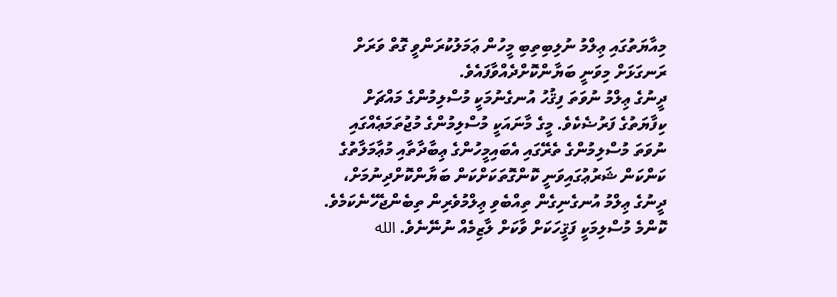މިއާޔަތުގައި ޢިލްމު ނުލިބިތިބި މީހުން ޢަމަލުކުރަންވީ ގޮތް ވަރަށް ރަނގަޅަށް މިވަނީ ބަޔާންކޮށްދެއްވާފައެވެ.
ދީނުގެ ޢިލްމު ނުވަތަ ފިޤުހު އުނގެނުމަކީ މުސްލިމުންގެ މައްޗަށް ކިފާޔަތުގެ ފަރުޟެކެވެ. މީގެ މާނައަކީ މުސްލިމުންގެ މުޖުތަމަޢެއްގައި ނުވަތަ މުސްލިމުންގެ ތެރޭގައި އެބައިމީހުންގެ ޢިބާދާތާއި މުޢާމަލާތުގެ ކަންކަން ޝަރުޢުގައިވަނީ ކޮންގޮތަކަށްކަން ބަޔާންކޮށްދިނުމަށް، ދީނުގެ ޢިލްމު އުނގެނިގެން ތިއްބެވި ޢިލްމުވެރިން ތިބެންޖެހޭނެކަމެވެ. ކޮންމެ މުސްލިމަކީ ފަޤީހަކަށް ވާކަށް ލާޒިމެއް ނުނޭނެވެ. الله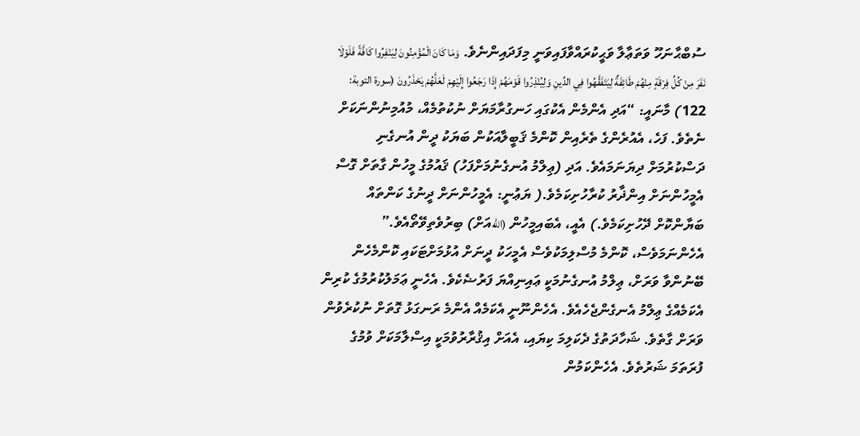ސުބްޙާނަހޫ ވަތަޢާލާ ވަޙީކުރައްވާފައިވަނީ މިފަދައިންނެވެ. وَمَا كَانَ الْمُؤْمِنُونَ لِيَنْفِرُوا كَافَّةً فَلَوْلَا نَفَرَ مِنْ كُلِّ فِرْقَةٍ مِنْهُمْ طَائِفَةٌ لِيَتَفَقَّهُوا فِي الدِّينِ وَلِيُنْذِرُوا قَوْمَهُمْ إِذَا رَجَعُوا إِلَيْهِمْ لَعَلَّهُمْ يَحْذَرُونَ (سورة التوبة: 122) މާނައީ: “އަދި އެންމެން އެކުގައި ހަނގުރާމަޔަށް ނުކުތުމެއް، މުއުމިނުންނަކަށް ނެތެވެ. ފަހެ، އެއުރެންގެ ތެރެއިން ކޮންމެ ޤަބީލާއަކުން ބަޔަކު ދީން އުނގެނި ދަސްކުރުމަށް ދިޔަނަމައެވެ. އަދި (ޢިލްމު އުނގެނުމަށްފަހު) ޤައުމުގެ މީހުން ގާތަށް ގޮސް އެމީހުންނަށް އިންޛާރު ކުރާހުށިކަމެވެ.( ޔަޢުނީ: އެމީހުންނަށް ދީނުގެ ކަންތައް ބަޔާންކޮށް ދޭހުށިކަމެވެ.) އެއީ، އެބައިމީހުން (اللهއަށް) ބިރުވެތިވޭތޯއެވެ.”
އެހެންނަމަވެސް، ކޮންމެ މުސްލިމަކުވެސް އެމީހަކު ދީނަށް އުޅުމަށްޓަކައި ކޮންމެހެން ބޭނުންވާ ވަރަށް، ޢިލްމު އުނގެނުމަކީ ޢައިނިއްޔަ ފަރުޟެކެވެ. އެހެނީ ޢަމަލުކުރުމުގެ ކުރިން އެކަމެއްގެ ޢިލްމު އެނގެންޖެހެއެވެ. އެހެންނޫނީ އެކަމެއް އެންމެ ރަނގަޅު ގޮތަށް ނުކުރެވުން ވަރަށް ގާތެވެ. ޝަހާދަތުގެ ދެކަލިމަ ކިޔައި، އެއަށް އިޤުރާރުވުމަކީ އިސްލާމަކަށް ވުމުގެ ފުރަތަމަ ޝަރުތެވެ. އެހެންކަމުން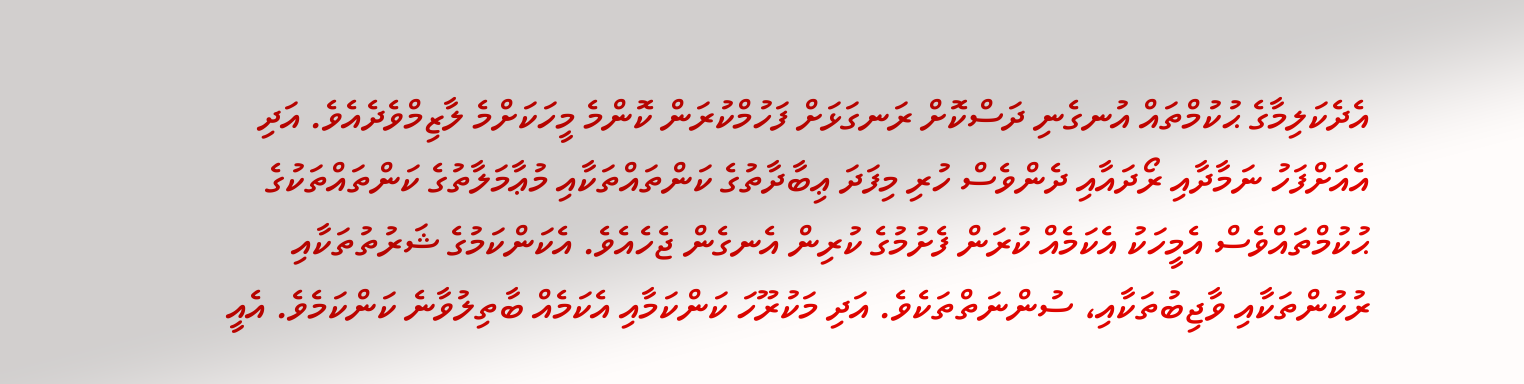އެދެކަލިމާގެ ޙުކުމްތައް އުނގެނި ދަސްކޮށް ރަނގަޅަށް ފަހުމްކުރަން ކޮންމެ މީހަކަށްމެ ލާޒިމްވެދެއެވެ. އަދި އެއަށްފަހު ނަމާދާއި ރޯދައާއި ދެންވެސް ހުރި މިފަދަ ޢިބާދާތުގެ ކަންތައްތަކާއި މުޢާމަލާތުގެ ކަންތައްތަކުގެ ޙުކުމްތައްވެސް އެމީހަކު އެކަމެއް ކުރަން ފެށުމުގެ ކުރިން އެނގެން ޖެހެއެވެ. އެކަންކަމުގެ ޝަރުތުތަކާއި ރުކުންތަކާއި ވާޖިބުތަކާއި، ސުންނަތްތަކެވެ. އަދި މަކުރޫހަ ކަންކަމާއި އެކަމެއް ބާތިލުވާނެ ކަންކަމެވެ. އެއީ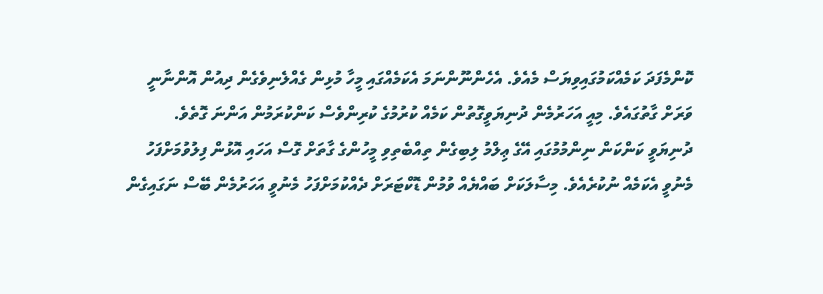ކޮންމެފަދަ ކަމެއްކަމުގައިވިޔަސް މެއެވެ. އެހެންނޫންނަމަ އެކަމެއްގައި މީހާ މުޅިން ގެއްލެނިވެގެން ދިއުން އޮންނާނީ ވަރަށް ގާތުގައެވެ. މިއީ އަހަރުމެން ދުނިޔަވީގޮތުން ކަމެއް ކުރުމުގެ ކުރިންވެސް ކަންކުރަމުން އަންނަ ގޮތެވެ. ދުނިޔަވީ ކަންކަން ނިންމުމުގައި އޭގެ ޢިލްމު ލިބިގެން ތިއްބެތިވި މީހުންގެ ގާތަށް ގޮސް އަހައި އޮޅުން ފިލުވުމަށްފަހު މެނުވީ އެކަމެއް ނުކުރެއެވެ. މިސާލަކަށް ބައްޔެއް ވުމުން ޑޮކްޓަރަށް ދެއްކުމަށްފަހު މެނުވީ އަހަރުމެން ބޭސް ނަގައިގެން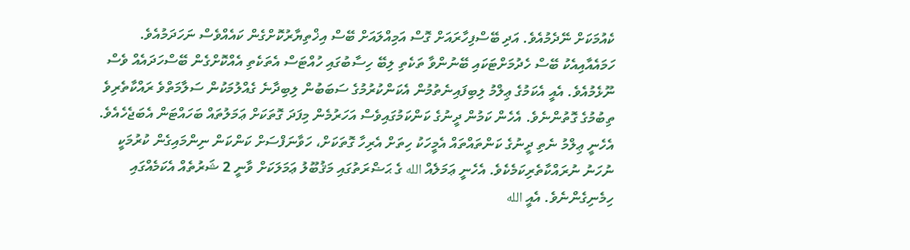ކެއުމަކަށް ނޭދެމުއެވެ. އަދި ބޭސްފިހާރައަށް ގޮސް އަމިއްލައަށް ބޭސް އިޚްތިޔާރުކޮށްގެން ކައެއްވެސް ނަހަދަމުއެވެ. ހަމައެއާއިއެކު ބޭސް ހެދުމަށްޓަކައި ބޭނުންވާ ތަކެތި ލިބޭ ހިސާބުގައި ހުއްޓަސް އެތަކެތި އެއްކޮށްގެން ބޭސްހަދައެއް ވެސް ނޫޅެމުއެވެ. އެއީ އެކަމުގެ ޢިލްމު ލިބިފައިނެތުމުން އެކަންކުރުމުގެ ސަބަބުން ލިބިދާނެ ގެއްލުމަކުން ސަލާމަތްވެ ރައްކާތެރިވެ ތިބުމުގެ ގޮތުންނެވެ. އެހެން ކަމުން ދީނުގެ ކަންކަމުގައިވެސް އަހަރުމެން މިފަދަ ގޮތަކަށް ޢަމަލުތައް ބަހައްޓަން އެބަޖެހެއެވެ. އެހެނީ ޢިލްމު ނެތި ދީނުގެ ކަންތައްތައް އެމީހަކު ހިތަށް އެރިހާ ގޮތަކަށް، ހަވާނަފްސަށް ކަންކަން ނިންމައިގެން ކުރުމަކީ ނުހަނު ނުރައްކާތެރިކަމެކެވެ. އެހެނީ ޢަމަލެއް الله ގެ ޙަޟްރަތުގައި މަޤުބޫލު ޢަމަލަކަށް ވާނީ 2 ޝަރުތެއް އެކަމެއްގައި ހިމެނިގެންނެވެ. އެއީ الله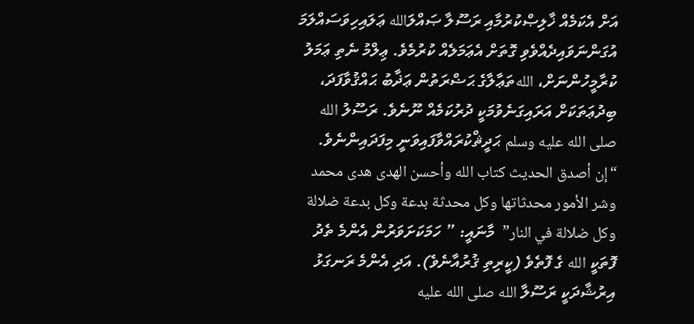އަށް އެކަމެއް ޚާލިޞްކުރުމާއި ރަސޫލާ ޞައްލަالله ޢަލައިހިވަސައްލަމަ އުގަންނަވައިދެއްވެވި ގޮތަށް އެޢަމަލެއް ކުރުމެވެ. ޢިލްމު ނެތި ޢަމަލު ކުރާމީހުންނަށް، اللهތަޢާލާގެ ޙަޟްރަތުން ޢަޛާބު ޙައްޤުވާފަދަ، ބިދުޢަތަކަށް އަރައިގަނެވުމަކީ ދުރުކަމެއް ނޫނެވެ. ރަސޫލު الله صلى الله عليه وسلم ޙަދީޘްކުރައްވާފައިވަނީ މިފަދައިންނެވެ. “إن أصدق الحديث كتاب الله وأحسن الهدى هدى محمد وشر الأمور محدثاتها وكل محدثة بدعة وكل بدعة ضلالة وكل ضلالة في النار”  މާނައީ: ” ހަމަކަށަވަރުން އެންމެ ތެދު ފޮތަކީ الله ގެ ފޮތެވެ (ކީރިތި ޤުރުއާނެވެ). އަދި އެންމެ ރަނގަޅު އިރުޝާދަކީ ރަސޫލާ الله صلى الله عليه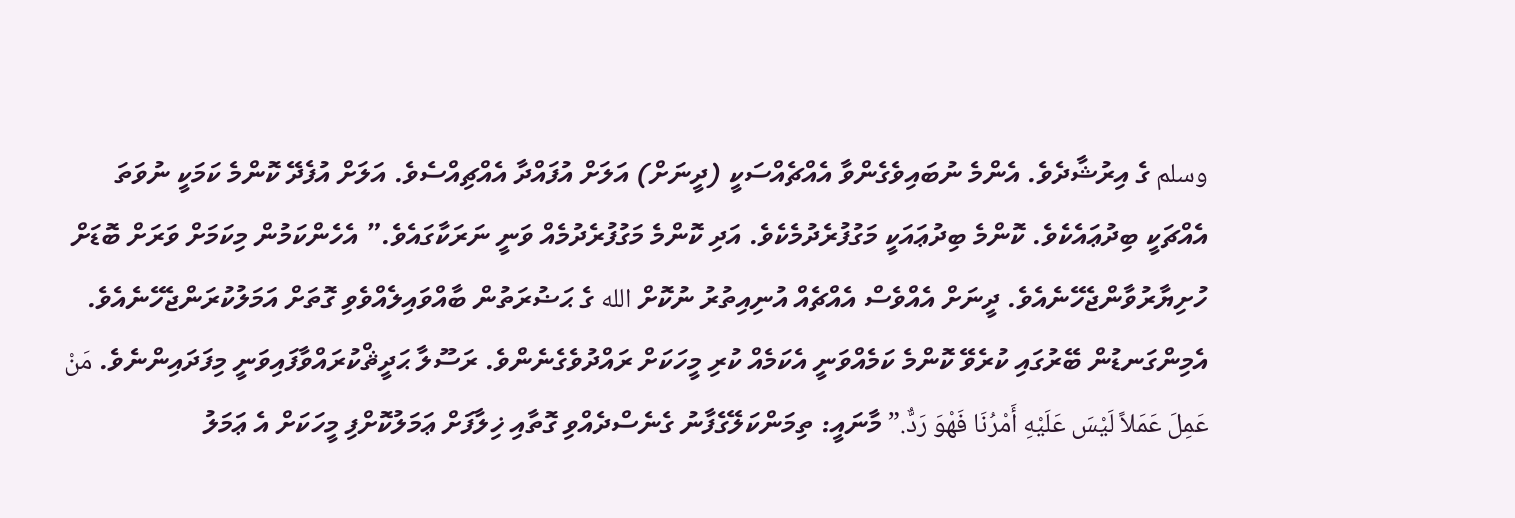وسلم ގެ އިރުޝާދެވެ. އެންމެ ނުބައިވެގެންވާ އެއްޗެއްސަކީ (ދީނަށް) އަލަށް އުފައްދާ އެއްޗިއްސެވެ. އަލަށް އުފެދޭ ކޮންމެ ކަމަކީ ނުވަތަ އެއްޗަކީ ބިދުޢައެކެވެ. ކޮންމެ ބިދުޢައަކީ މަގުފުރެދުމެކެވެ. އަދި ކޮންމެ މަގުފުރެދުމެއް ވަނީ ނަރަކާގައެވެ.” އެހެންކަމުން މިކަމަށް ވަރަށް ބޮޑަށް ހުށިޔާރުވާންޖެހޭނެއެވެ. ދީނަށް އެއްވެސް އެއްޗެއް އުނިއިތުރު ނުކޮށް الله ގެ ޙަޟުރަތުން ބާއްވައިލެއްވެވި ގޮތަށް އަމަލުކުރަންޖެހޭނެއެވެ. އެމިންގަނޑުން ބޭރުގައި ކުރެވޭ ކޮންމެ ކަމެއްވަނީ އެކަމެއް ކުރި މީހަކަށް ރައްދުވެގެނެންވެ. ރަސޫލާ ޙަދީޘްކުރައްވާފައިވަނީ މިފަދައިންނެވެ. مَنْ عَمِلَ عَمَلاً لَيْسَ عَلَيْهِ أَمْرُنَا فَهْوَ رَدٌّ.” މާނައީ: ތިމަންކަލޭގެފާނު ގެނެސްދެއްވި ގޮތާއި ޚިލާފަށް ޢަމަލުކޮށްފި މީހަކަށް އެ ޢަމަލު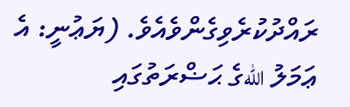ރައްދުކުރެވިގެންވެއެވެ. (ޔަޢުނީ: އެ ޢަމަލު اللهގެ ޙަޟްރަތުގައި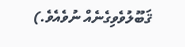ޤަބޫލުވެވިގެނެއް ނުވެއެވެ.)